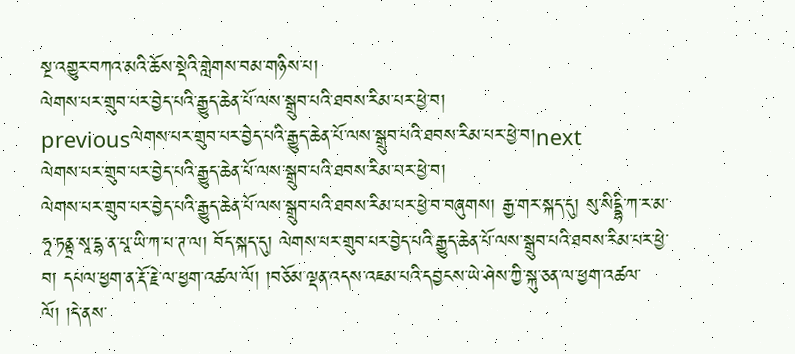སྔ་འགྱུར་བཀའ་མའི་ཆོས་སྡེའི་གླེགས་བམ་གཉིས་པ།
ལེགས་པར་གྲུབ་པར་བྱེད་པའི་རྒྱུད་ཆེན་པོ་ལས་སྒྲུབ་པའི་ཐབས་རིམ་པར་ཕྱེ་བ།
previousལེགས་པར་གྲུབ་པར་བྱེད་པའི་རྒྱུད་ཆེན་པོ་ལས་སྒྲུབ་པའི་ཐབས་རིམ་པར་ཕྱེ་བ།next
ལེགས་པར་གྲུབ་པར་བྱེད་པའི་རྒྱུད་ཆེན་པོ་ལས་སྒྲུབ་པའི་ཐབས་རིམ་པར་ཕྱེ་བ།
ལེགས་པར་གྲུབ་པར་བྱེད་པའི་རྒྱུད་ཆེན་པོ་ལས་སྒྲུབ་པའི་ཐབས་རིམ་པར་ཕྱེ་བ་བཞུགས། རྒྱ་གར་སྐད་དུ། སུ་སིདྡྷི་ཀ་ར་མ་ཧཱ་ཏནྟྲ་སཱ་དྷ་ན་པཱ་ཡི་ཀ་པ་ཊ་ལ། བོད་སྐད་དུ། ལེགས་པར་གྲུབ་པར་བྱེད་པའི་རྒྱུད་ཆེན་པོ་ལས་སྒྲུབ་པའི་ཐབས་རིམ་པར་ཕྱེ་བ། དཔལ་ཕྱག་ན་རྡོ་རྗེ་ལ་ཕྱག་འཚལ་ལོ། །བཅོམ་ལྡན་འདས་འཇམ་པའི་དབྱངས་ཡེ་ཤེས་ཀྱི་སྐུ་ཅན་ལ་ཕྱག་འཚལ་ལོ། །དེ་ནས་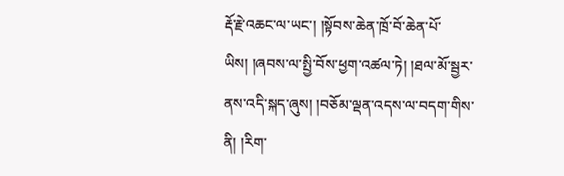རྡོ་རྗེ་འཆང་ལ་ཡང་། །སྟོབས་ཆེན་ཁྲོ་བོ་ཆེན་པོ་ཡིས། །ཞབས་ལ་སྤྱི་བོས་ཕྱག་འཚལ་ཏེ། །ཐལ་མོ་སྦྱར་ནས་འདི་སྐད་ཞུས། །བཅོམ་ལྡན་འདས་ལ་བདག་གིས་ནི། །རིག་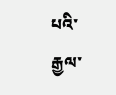པའི་རྒྱལ་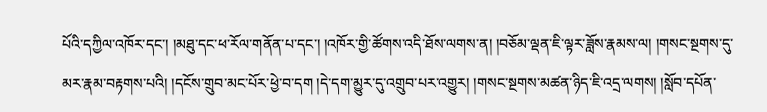པོའི་དཀྱིལ་འཁོར་དང་། །མཐུ་དང་ཕ་རོལ་གནོན་པ་དང་། །འཁོར་གྱི་ཚོགས་འདི་ཐོས་ལགས་ན། །བཅོམ་ལྡན་ཇི་ལྟར་ཟློས་རྣམས་ལ། །གསང་སྔགས་དུ་མར་རྣམ་བརྟགས་པའི། །དངོས་གྲུབ་མང་པོར་ཕྱེ་བ་དག །དེ་དག་མྱུར་དུ་འགྲུབ་པར་འགྱུར། །གསང་སྔགས་མཚན་ཉིད་ཇི་འདྲ་ལགས། །སློབ་དཔོན་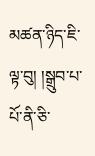མཚན་ཉིད་ཇི་ལྟ་བུ། །སྒྲུབ་པ་པོ་ནི་ཅི་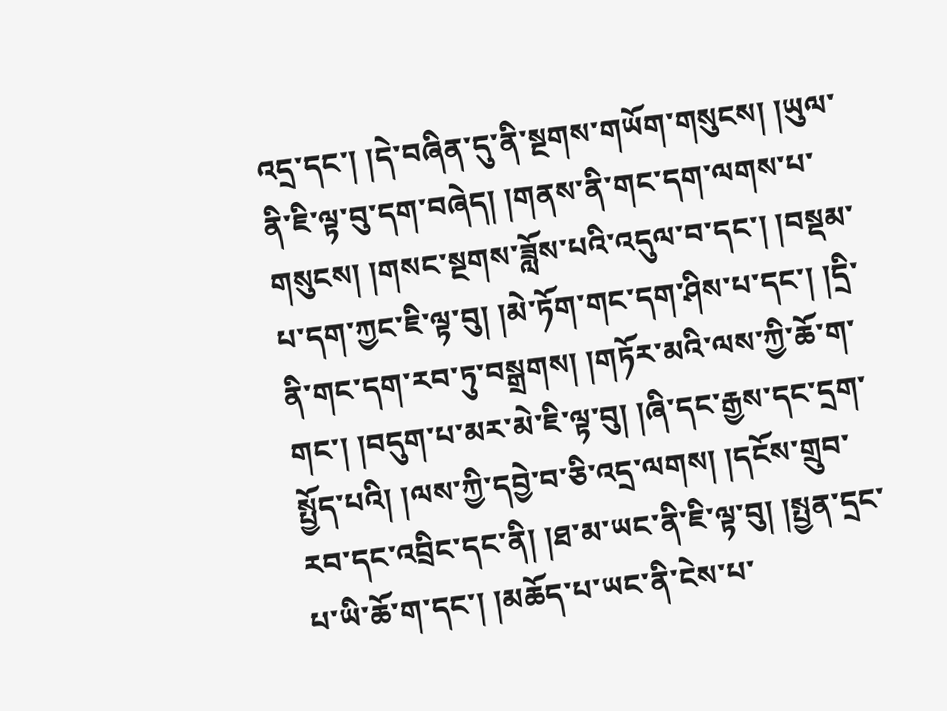འདྲ་དང་། །དེ་བཞིན་དུ་ནི་སྔགས་གཡོག་གསུངས། །ཡུལ་ནི་ཇི་ལྟ་བུ་དག་བཞེད། །གནས་ནི་གང་དག་ལགས་པ་གསུངས། །གསང་སྔགས་ཟློས་པའི་འདུལ་བ་དང་། །བསྡམ་པ་དག་ཀྱང་ཇི་ལྟ་བུ། །མེ་ཏོག་གང་དག་ཤིས་པ་དང་། །དྲི་ནི་གང་དག་རབ་ཏུ་བསྒྲགས། །གཏོར་མའི་ལས་ཀྱི་ཆོ་ག་གང་། །བདུག་པ་མར་མེ་ཇི་ལྟ་བུ། །ཞི་དང་རྒྱས་དང་དྲག་སྤྱོད་པའི། །ལས་ཀྱི་དབྱེ་བ་ཅི་འདྲ་ལགས། །དངོས་གྲུབ་རབ་དང་འབྲིང་དང་ནི། །ཐ་མ་ཡང་ནི་ཇི་ལྟ་བུ། །སྤྱན་དྲང་པ་ཡི་ཆོ་ག་དང་། །མཆོད་པ་ཡང་ནི་ངེས་པ་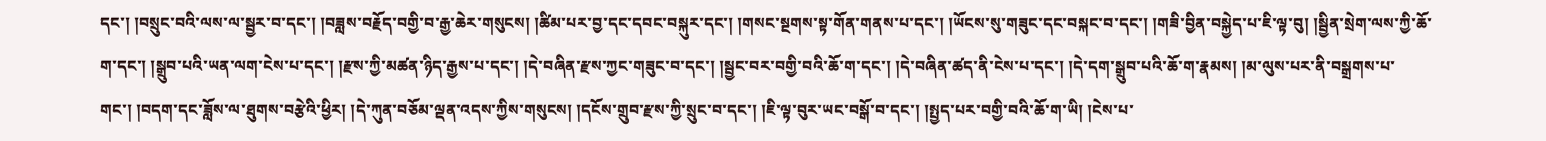དང་། །བསྲུང་བའི་ལས་ལ་སྦྱར་བ་དང་། །བཟླས་བརྗོད་བགྱི་བ་རྒྱ་ཆེར་གསུངས། །ཚིམ་པར་བྱ་དང་དབང་བསྐུར་དང་། །གསང་སྔགས་སྟ་གོན་གནས་པ་དང་། །ཡོངས་སུ་གཟུང་དང་བསྐང་བ་དང་། །གཟི་བྱིན་བསྐྱེད་པ་ཇི་ལྟ་བུ། །སྦྱིན་སྲེག་ལས་ཀྱི་ཆོ་ག་དང་། །སྒྲུབ་པའི་ཡན་ལག་ངེས་པ་དང་། །རྫས་ཀྱི་མཚན་ཉིད་རྒྱས་པ་དང་། །དེ་བཞིན་རྫས་ཀྱང་གཟུང་བ་དང་། །སྦྱང་བར་བགྱི་བའི་ཆོ་ག་དང་། །དེ་བཞིན་ཚད་ནི་ངེས་པ་དང་། །དེ་དག་སྒྲུབ་པའི་ཆོ་ག་རྣམས། །མ་ལུས་པར་ནི་བསྒྲགས་པ་གང་། །བདག་དང་ཟློས་ལ་ཐུགས་བརྩེའི་ཕྱིར། །དེ་ཀུན་བཅོམ་ལྡན་འདས་ཀྱིས་གསུངས། །དངོས་གྲུབ་རྫས་ཀྱི་སྲུང་བ་དང་། །ཇི་ལྟ་བུར་ཡང་བསྒོ་བ་དང་། །སྤྱད་པར་བགྱི་བའི་ཆོ་ག་ཡི། །ངེས་པ་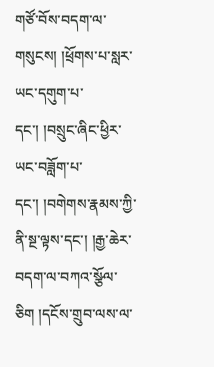གཙོ་བོས་བདག་ལ་གསུངས། །ཕྲོགས་པ་སླར་ཡང་དགུག་པ་དང་། །བསྲུང་ཞིང་ཕྱིར་ཡང་བཟློག་པ་དང་། །བགེགས་རྣམས་ཀྱི་ནི་སྔ་ལྟས་དང་། །རྒྱ་ཆེར་བདག་ལ་བཀའ་སྩོལ་ཅིག །དངོས་གྲུབ་ལས་ལ་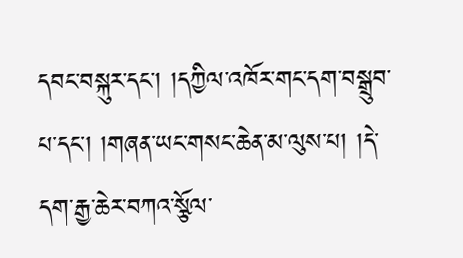དབང་བསྐུར་དང་། །དཀྱིལ་འཁོར་གང་དག་བསྒྲུབ་པ་དང་། །གཞན་ཡང་གསང་ཆེན་མ་ལུས་པ། །དེ་དག་རྒྱ་ཆེར་བཀའ་སྩོལ་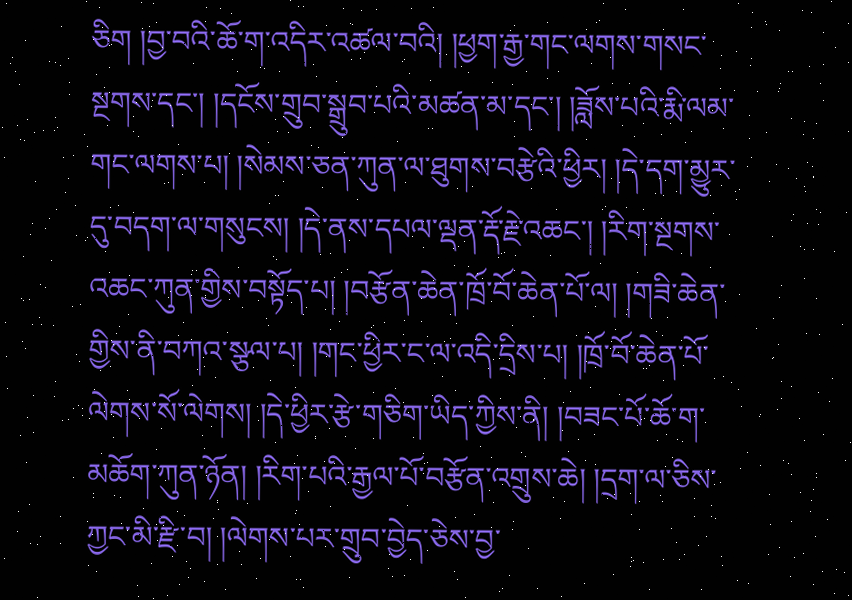ཅིག །བྱ་བའི་ཆོ་ག་འདིར་འཚལ་བའི། །ཕྱག་རྒྱ་གང་ལགས་གསང་སྔགས་དང་། །དངོས་གྲུབ་སྒྲུབ་པའི་མཚན་མ་དང་། །ཟློས་པའི་རྨི་ལམ་གང་ལགས་པ། །སེམས་ཅན་ཀུན་ལ་ཐུགས་བརྩེའི་ཕྱིར། །དེ་དག་མྱུར་དུ་བདག་ལ་གསུངས། །དེ་ནས་དཔལ་ལྡན་རྡོ་རྗེ་འཆང་། །རིག་སྔགས་འཆང་ཀུན་གྱིས་བསྟོད་པ། །བརྩོན་ཆེན་ཁྲོ་བོ་ཆེན་པོ་ལ། །གཟི་ཆེན་གྱིས་ནི་བཀའ་སྩལ་པ། །གང་ཕྱིར་ང་ལ་འདི་དྲིས་པ། །ཁྲོ་བོ་ཆེན་པོ་ལེགས་སོ་ལེགས། །དེ་ཕྱིར་རྩེ་གཅིག་ཡིད་ཀྱིས་ནི། །བཟང་པོ་ཆོ་ག་མཆོག་ཀུན་ཉོན། །རིག་པའི་རྒྱལ་པོ་བརྩོན་འགྲུས་ཆེ། །དྲག་ལ་ཅིས་ཀྱང་མི་རྫི་བ། །ལེགས་པར་གྲུབ་བྱེད་ཅེས་བྱ་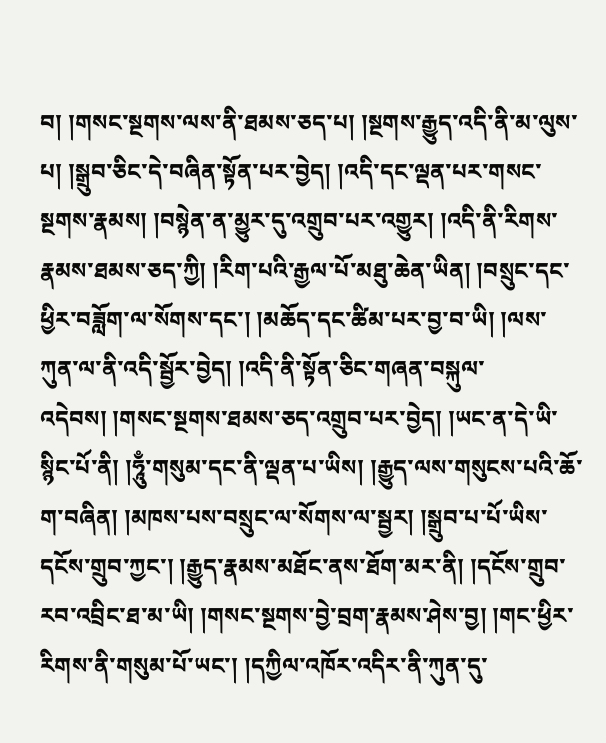བ། །གསང་སྔགས་ལས་ནི་ཐམས་ཅད་པ། །སྔགས་རྒྱུད་འདི་ནི་མ་ལུས་པ། །སྒྲུབ་ཅིང་དེ་བཞིན་སྟོན་པར་བྱེད། །འདི་དང་ལྡན་པར་གསང་སྔགས་རྣམས། །བསྙེན་ན་མྱུར་དུ་འགྲུབ་པར་འགྱུར། །འདི་ནི་རིགས་རྣམས་ཐམས་ཅད་ཀྱི། །རིག་པའི་རྒྱལ་པོ་མཐུ་ཆེན་ཡིན། །བསྲུང་དང་ཕྱིར་བཟློག་ལ་སོགས་དང་། །མཆོད་དང་ཚིམ་པར་བྱ་བ་ཡི། །ལས་ཀུན་ལ་ནི་འདི་སྦྱོར་བྱེད། །འདི་ནི་སྟོན་ཅིང་གཞན་བསྐུལ་འདེབས། །གསང་སྔགས་ཐམས་ཅད་འགྲུབ་པར་བྱེད། །ཡང་ན་དེ་ཡི་སྙིང་པོ་ནི། །ཧཱུྃ་གསུམ་དང་ནི་ལྡན་པ་ཡིས། །རྒྱུད་ལས་གསུངས་པའི་ཆོ་ག་བཞིན། །མཁས་པས་བསྲུང་ལ་སོགས་ལ་སྦྱར། །སྒྲུབ་པ་པོ་ཡིས་དངོས་གྲུབ་ཀྱང་། །རྒྱུད་རྣམས་མཐོང་ནས་ཐོག་མར་ནི། །དངོས་གྲུབ་རབ་འབྲིང་ཐ་མ་ཡི། །གསང་སྔགས་བྱེ་བྲག་རྣམས་ཤེས་བྱ། །གང་ཕྱིར་རིགས་ནི་གསུམ་པོ་ཡང་། །དཀྱིལ་འཁོར་འདིར་ནི་ཀུན་དུ་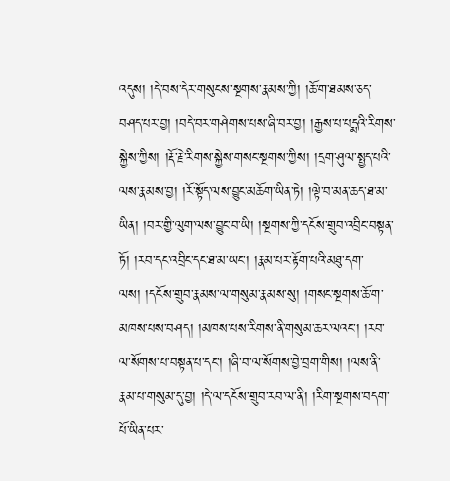འདུས། །དེ་བས་དེར་གསུངས་སྔགས་རྣམས་ཀྱི། །ཆོ་ག་ཐམས་ཅད་བཤད་པར་བྱ། །བདེ་བར་གཤེགས་པས་ཞི་བར་བྱ། །རྒྱས་པ་པདྨའི་རིགས་སྐྱེས་ཀྱིས། །རྡོ་རྗེ་རིགས་སྐྱེས་གསང་སྔགས་ཀྱིས། །དྲག་ཤུལ་སྤྱད་པའི་ལས་རྣམས་བྱ། །རོ་སྟོད་ལས་བྱུང་མཆོག་ཡིན་ཏེ། །ལྟེ་བ་མན་ཆད་ཐ་མ་ཡིན། །བར་གྱི་ལུག་ལས་བྱུང་བ་ཡི། །སྔགས་ཀྱི་དངོས་གྲུབ་འབྲིང་བསྟན་ཏོ། །རབ་དང་འབྲིང་དང་ཐ་མ་ཡང་། །རྣམ་པར་རྟོག་པའི་མཐུ་དག་ལས། །དངོས་གྲུབ་རྣམས་ལ་གསུམ་རྣམས་སུ། །གསང་སྔགས་ཆོ་ག་མཁས་པས་བཤད། །མཁས་པས་རིགས་ནི་གསུམ་ཆར་ལའང་། །རབ་ལ་སོགས་པ་བསྟན་པ་དང་། །ཞི་བ་ལ་སོགས་བྱེ་བྲག་གིས། །ལས་ནི་རྣམ་པ་གསུམ་དུ་བྱ། །དེ་ལ་དངོས་གྲུབ་རབ་ལ་ནི། །རིག་སྔགས་བདག་པོ་ཡིན་པར་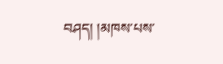བཤད། །མཁས་པས་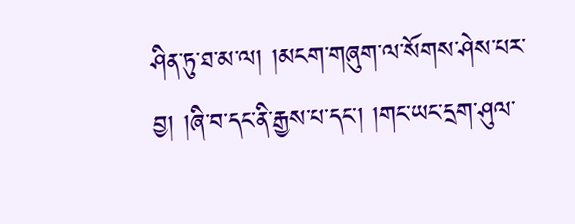ཤིན་ཏུ་ཐ་མ་ལ། །མངག་གཞུག་ལ་སོགས་ཤེས་པར་བྱ། །ཞི་བ་དང་ནི་རྒྱས་པ་དང་། །གང་ཡང་དྲག་ཤུལ་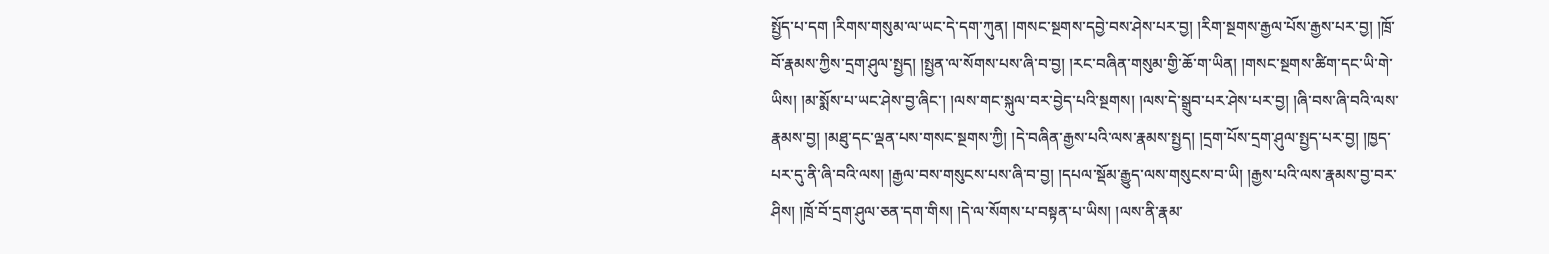སྤྱོད་པ་དག །རིགས་གསུམ་ལ་ཡང་དེ་དག་ཀུན། །གསང་སྔགས་དབྱེ་བས་ཤེས་པར་བྱ། །རིག་སྔགས་རྒྱལ་པོས་རྒྱས་པར་བྱ། །ཁྲོ་བོ་རྣམས་ཀྱིས་དྲག་ཤུལ་སྤྱད། །སྤྱན་ལ་སོགས་པས་ཞི་བ་བྱ། །རང་བཞིན་གསུམ་གྱི་ཆོ་ག་ཡིན། །གསང་སྔགས་ཚིག་དང་ཡི་གེ་ཡིས། །མ་སྨོས་པ་ཡང་ཤེས་བྱ་ཞིང་། །ལས་གང་སྐུལ་བར་བྱེད་པའི་སྔགས། །ལས་དེ་སྒྲུབ་པར་ཤེས་པར་བྱ། །ཞི་བས་ཞི་བའི་ལས་རྣམས་བྱ། །མཐུ་དང་ལྡན་པས་གསང་སྔགས་ཀྱི། །དེ་བཞིན་རྒྱས་པའི་ལས་རྣམས་སྤྱད། །དྲག་པོས་དྲག་ཤུལ་སྤྱད་པར་བྱ། །ཁྱད་པར་དུ་ནི་ཞི་བའི་ལས། །རྒྱལ་བས་གསུངས་པས་ཞི་བ་བྱ། །དཔལ་སྡོམ་རྒྱུད་ལས་གསུངས་བ་ཡི། །རྒྱས་པའི་ལས་རྣམས་བྱ་བར་ཤིས། །ཁྲོ་བོ་དྲག་ཤུལ་ཅན་དག་གིས། །དེ་ལ་སོགས་པ་བསྟན་པ་ཡིས། །ལས་ནི་རྣམ་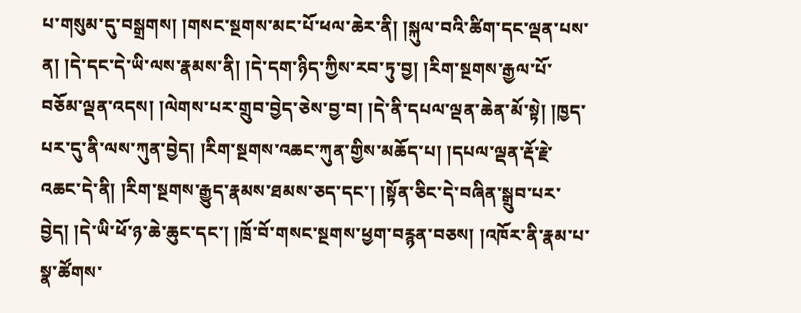པ་གསུམ་དུ་བསྒྲགས། །གསང་སྔགས་མང་པོ་ཕལ་ཆེར་ནི། །སྐུལ་བའི་ཚིག་དང་ལྡན་པས་ན། །དེ་དང་དེ་ཡི་ལས་རྣམས་ནི། །དེ་དག་ཉིད་ཀྱིས་རབ་ཏུ་བྱ། །རིག་སྔགས་རྒྱལ་པོ་བཅོམ་ལྡན་འདས། །ལེགས་པར་གྲུབ་བྱེད་ཅེས་བྱ་བ། །དེ་ནི་དཔལ་ལྡན་ཆེན་མོ་སྟེ། །ཁྱད་པར་དུ་ནི་ལས་ཀུན་བྱེད། །རིག་སྔགས་འཆང་ཀུན་གྱིས་མཆོད་པ། །དཔལ་ལྡན་རྡོ་རྗེ་འཆང་དེ་ནི། །རིག་སྔགས་རྒྱུད་རྣམས་ཐམས་ཅད་དང་། །སྟོན་ཅིང་དེ་བཞིན་སྒྲུབ་པར་བྱེད། །དེ་ཡི་ཕོ་ཉ་ཆེ་ཆུང་དང་། །ཁྲོ་བོ་གསང་སྔགས་ཕྱག་བརྙན་བཅས། །འཁོར་ནི་རྣམ་པ་སྣ་ཚོགས་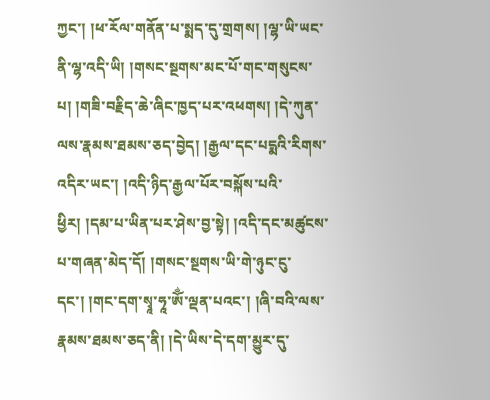ཀྱང་། །ཕ་རོལ་གནོན་པ་སྨད་དུ་གྲགས། །ལྷ་ཡི་ཡང་ནི་ལྷ་འདི་ཡི། །གསང་སྔགས་མང་པོ་གང་གསུངས་པ། །གཟི་བརྗིད་ཆེ་ཞིང་ཁྱད་པར་འཕགས། །དེ་ཀུན་ལས་རྣམས་ཐམས་ཅད་བྱེད། །རྒྱལ་དང་པདྨའི་རིགས་འདིར་ཡང་། །འདི་ཉིད་རྒྱལ་པོར་བསྐོས་པའི་ཕྱིར། །དམ་པ་ཡིན་པར་ཤེས་བྱ་སྟེ། །འདི་དང་མཚུངས་པ་གཞན་མེད་དོ། །གསང་སྔགས་ཡི་གེ་ཉུང་ངུ་དང་། །གང་དག་སྭཱ་ཧཱ་ཨོྂ་ལྡན་པའང་། །ཞི་བའི་ལས་རྣམས་ཐམས་ཅད་ནི། །དེ་ཡིས་དེ་དག་མྱུར་དུ་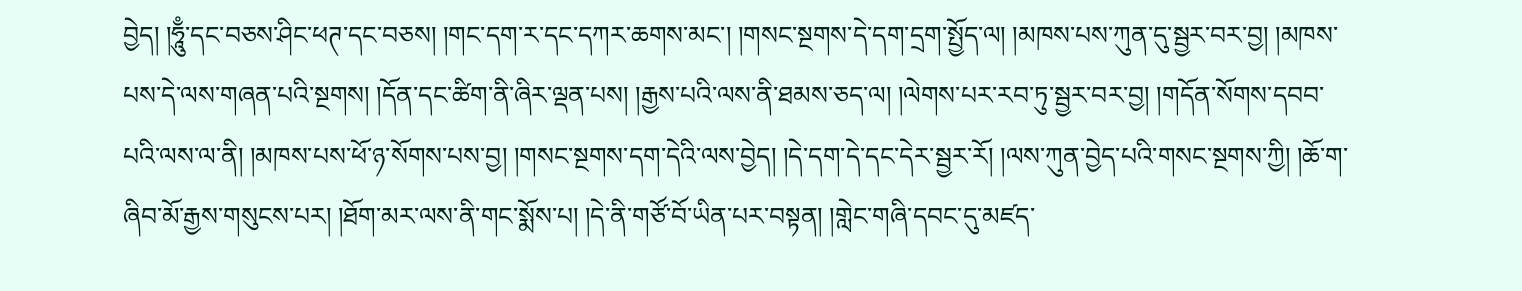བྱེད། །ཧཱུྃ་དང་བཅས་ཤིང་ཕཊ་དང་བཅས། །གང་དག་ར་དང་དཀར་ཆགས་མང་། །གསང་སྔགས་དེ་དག་དྲག་སྤྱོད་ལ། །མཁས་པས་ཀུན་དུ་སྦྱར་བར་བྱ། །མཁས་པས་དེ་ལས་གཞན་པའི་སྔགས། །དོན་དང་ཚིག་ནི་ཞིར་ལྡན་པས། །རྒྱས་པའི་ལས་ནི་ཐམས་ཅད་ལ། །ལེགས་པར་རབ་ཏུ་སྦྱར་བར་བྱ། །གདོན་སོགས་དབབ་པའི་ལས་ལ་ནི། །མཁས་པས་ཕོ་ཉ་སོགས་པས་བྱ། །གསང་སྔགས་དག་དེའི་ལས་བྱེད། །དེ་དག་དེ་དང་དེར་སྦྱར་རོ། །ལས་ཀུན་བྱེད་པའི་གསང་སྔགས་ཀྱི། །ཆོ་ག་ཞིབ་མོ་རྒྱས་གསུངས་པར། །ཐོག་མར་ལས་ནི་གང་སྨོས་པ། །དེ་ནི་གཙོ་བོ་ཡིན་པར་བསྟན། །གླེང་གཞི་དབང་དུ་མཛད་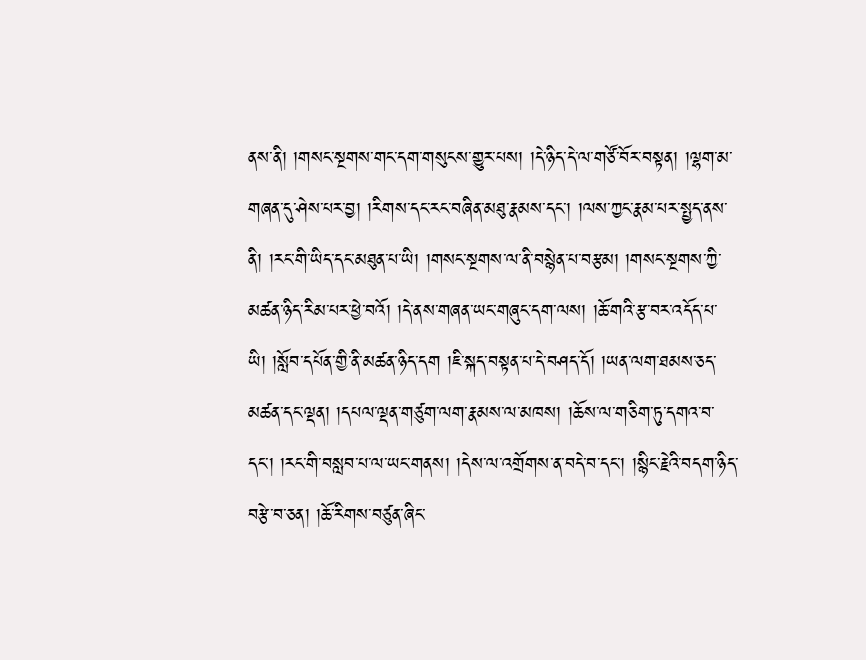ནས་ནི། །གསང་སྔགས་གང་དག་གསུངས་གྱུར་པས། །དེ་ཉིད་དེ་ལ་གཙོ་བོར་བསྟན། །ལྷག་མ་གཞན་དུ་ཤེས་པར་བྱ། །རིགས་དང་རང་བཞིན་མཐུ་རྣམས་དང་། །ལས་ཀྱང་རྣམ་པར་སྤྱད་ནས་ནི། །རང་གི་ཡིད་དང་མཐུན་པ་ཡི། །གསང་སྔགས་ལ་ནི་བསྙེན་པ་བརྩམ། །གསང་སྔགས་ཀྱི་མཚན་ཉིད་རིམ་པར་ཕྱེ་བའོ། །དེ་ནས་གཞན་ཡང་གཞུང་དག་ལས། །ཆོ་གའི་རྩ་བར་འདོད་པ་ཡི། །སློབ་དཔོན་གྱི་ནི་མཚན་ཉིད་དག །ཇི་སྐད་བསྟན་པ་དེ་བཤད་དོ། །ཡན་ལག་ཐམས་ཅད་མཚན་དང་ལྡན། །དཔལ་ལྡན་གཙུག་ལག་རྣམས་ལ་མཁས། །ཆོས་ལ་གཅིག་ཏུ་དགའ་བ་དང་། །རང་གི་བསླབ་པ་ལ་ཡང་གནས། །དེས་ལ་འགྲོགས་ན་བདེ་བ་དང་། །སྙིང་རྗེའི་བདག་ཉིད་བརྩེ་བ་ཅན། །ཆོ་རིགས་བཙུན་ཞིང་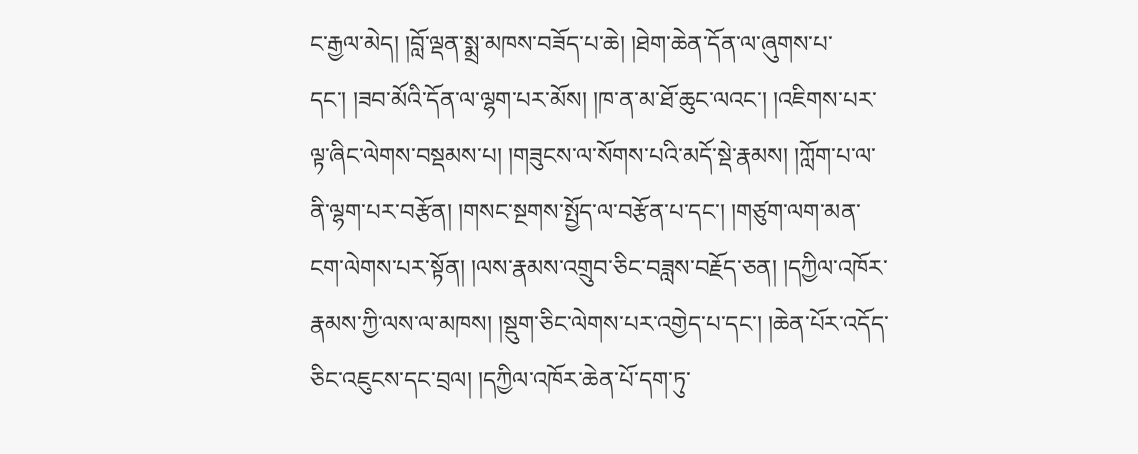ང་རྒྱལ་མེད། །བློ་ལྡན་སྨྲ་མཁས་བཟོད་པ་ཆེ། །ཐེག་ཆེན་དོན་ལ་ཞུགས་པ་དང་། །ཟབ་མོའི་དོན་ལ་ལྷག་པར་མོས། །ཁ་ན་མ་ཐོ་ཆུང་ལའང་། །འཇིགས་པར་ལྟ་ཞིང་ལེགས་བསྡམས་པ། །གཟུངས་ལ་སོགས་པའི་མདོ་སྡེ་རྣམས། །ཀློག་པ་ལ་ནི་ལྷག་པར་བརྩོན། །གསང་སྔགས་སྤྱོད་ལ་བརྩོན་པ་དང་། །གཙུག་ལག་མན་ངག་ལེགས་པར་སྟོན། །ལས་རྣམས་འགྲུབ་ཅིང་བཟླས་བརྗོད་ཅན། །དཀྱིལ་འཁོར་རྣམས་ཀྱི་ལས་ལ་མཁས། །སྡུག་ཅིང་ལེགས་པར་འགྱེད་པ་དང་། །ཆེན་པོར་འདོད་ཅིང་འཇུངས་དང་བྲལ། །དཀྱིལ་འཁོར་ཆེན་པོ་དག་ཏུ་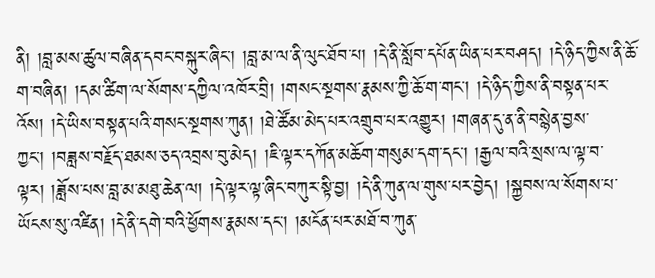ནི། །བླ་མས་ཚུལ་བཞིན་དབང་བསྐུར་ཞིང་། །བླ་མ་ལ་ནི་ལུང་ཐོབ་པ། །དེ་ནི་སློབ་དཔོན་ཡིན་པར་བཤད། །དེ་ཉིད་ཀྱིས་ནི་ཆོ་ག་བཞིན། །དམ་ཚིག་ལ་སོགས་དཀྱིལ་འཁོར་བྲི། །གསང་སྔགས་རྣམས་ཀྱི་ཆོ་ག་གང་། །དེ་ཉིད་ཀྱིས་ནི་བསྟན་པར་འོས། །དེ་ཡིས་བསྟན་པའི་གསང་སྔགས་ཀུན། །ཐེ་ཚོམ་མེད་པར་འགྲུབ་པར་འགྱུར། །གཞན་དུ་ན་ནི་བསྙེན་བྱས་ཀྱང་། །བཟླས་བརྗོད་ཐམས་ཅད་འབྲས་བུ་མེད། །ཇི་ལྟར་དཀོན་མཆོག་གསུམ་དག་དང་། །རྒྱལ་བའི་སྲས་ལ་ལྟ་བ་ལྟར། །ཟློས་པས་བླ་མ་མཐུ་ཆེན་ལ། །དེ་ལྟར་ལྟ་ཞིང་བཀུར་སྟི་བྱ། །དེ་ནི་ཀུན་ལ་གུས་པར་བྱེད། །སྐྱབས་ལ་སོགས་པ་ཡོངས་སུ་འཛིན། །དེ་ནི་དགེ་བའི་ཕྱོགས་རྣམས་དང་། །མངོན་པར་མཐོ་བ་ཀུན་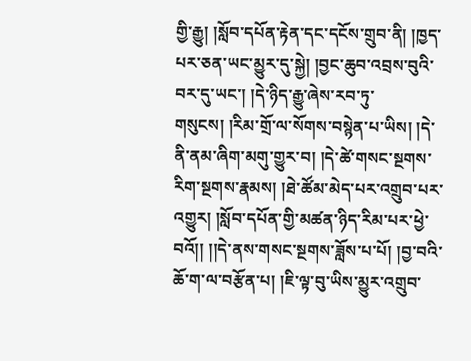གྱི་རྒྱུ། །སློབ་དཔོན་རྟེན་དང་དངོས་གྲུབ་ནི། །ཁྱད་པར་ཅན་ཡང་མྱུར་དུ་སྐྱེ། །བྱང་ཆུབ་འབྲས་བུའི་བར་དུ་ཡང་། །དེ་ཉིད་རྒྱུ་ཞེས་རབ་ཏུ་གསུངས། །རིམ་གྲོ་ལ་སོགས་བསྙེན་པ་ཡིས། །དེ་ནི་ནམ་ཞིག་མགུ་གྱུར་བ། །དེ་ཚེ་གསང་སྔགས་རིག་སྔགས་རྣམས། །ཐེ་ཚོམ་མེད་པར་འགྲུབ་པར་འགྱུར། །སློབ་དཔོན་གྱི་མཚན་ཉིད་རིམ་པར་ཕྱེ་བའོ།། །།དེ་ནས་གསང་སྔགས་ཟློས་པ་པོ། །བྱ་བའི་ཆོ་ག་ལ་བརྩོན་པ། །ཇི་ལྟ་བུ་ཡིས་མྱུར་འགྲུབ་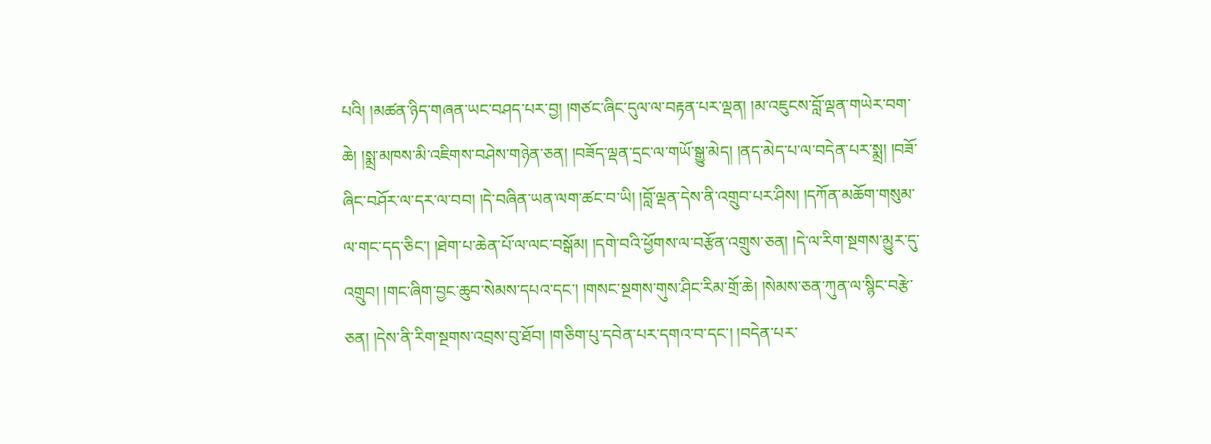པའི། །མཚན་ཉིད་གཞན་ཡང་བཤད་པར་བྱ། །གཙང་ཞིང་དུལ་ལ་བརྟན་པར་ལྡན། །མ་འཇུངས་བློ་ལྡན་གཡེར་བག་ཆེ། །སྨྲ་མཁས་མི་འཇིགས་བཤེས་གཉེན་ཅན། །བཟོད་ལྡན་དྲང་ལ་གཡོ་སྒྱུ་མེད། །ནད་མེད་པ་ལ་བདེན་པར་སྨྲ། །བཟོ་ཞིང་བཤོར་ལ་དར་ལ་བབ། །དེ་བཞིན་ཡན་ལག་ཚང་བ་ཡི། །བློ་ལྡན་དེས་ནི་འགྲུབ་པར་ཤིས། །དཀོན་མཆོག་གསུམ་ལ་གང་དད་ཅིང་། །ཐེག་པ་ཆེན་པོ་ལ་ལང་བསྒོམ། །དགེ་བའི་ཕྱོགས་ལ་བརྩོན་འགྲུས་ཅན། །དེ་ལ་རིག་སྔགས་མྱུར་དུ་འགྲུབ། །གང་ཞིག་བྱང་ཆུབ་སེམས་དཔའ་དང་། །གསང་སྔགས་གུས་ཤིང་རིམ་གྲོ་ཆེ། །སེམས་ཅན་ཀུན་ལ་སྙིང་བརྩེ་ཅན། །དེས་ནི་རིག་སྔགས་འབྲས་བུ་ཐོབ། །གཅིག་པུ་དབེན་པར་དགའ་བ་དང་། །བདེན་པར་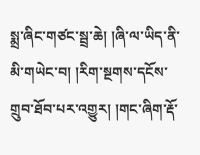སྨྲ་ཞིང་གཙང་སྦྲ་ཆེ། །ཞི་ལ་ཡིད་ནི་མི་གཡེང་བ། །རིག་སྔགས་དངོས་གྲུབ་ཐོབ་པར་འགྱུར། །གང་ཞིག་རྡོ་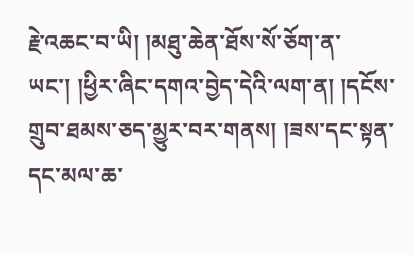རྗེ་འཆང་བ་ཡི། །མཐུ་ཆེན་ཐོས་སོ་ཅོག་ན་ཡང་། །ཕྱིར་ཞིང་དགའ་བྱེད་དེའི་ལག་ན། །དངོས་གྲུབ་ཐམས་ཅད་མྱུར་བར་གནས། །ཟས་དང་སྟན་དང་མལ་ཆ་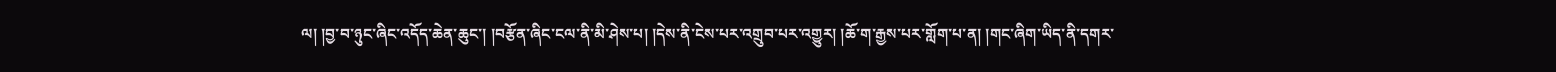ལ། །བྱ་བ་ཉུང་ཞིང་འདོད་ཆེན་ཆུང་། །བརྩོན་ཞིང་ངལ་ནི་མི་ཤེས་པ། །དེས་ནི་ངེས་པར་འགྲུབ་པར་འགྱུར། །ཆོ་ག་རྒྱས་པར་གློག་པ་ན། །གང་ཞིག་ཡིད་ནི་དགར་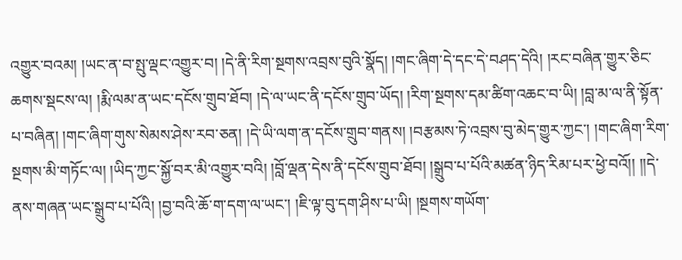འགྱུར་བའམ། །ཡང་ན་བ་སྤུ་ལྡང་འགྱུར་བ། །དེ་ནི་རིག་སྔགས་འབྲས་བུའི་སྣོད། །གང་ཞིག་དེ་དང་དེ་བཤད་དེའི། །རང་བཞིན་གྱུར་ཅིང་ཆགས་སྡངས་ལ། །རྨི་ལམ་ན་ཡང་དངོས་གྲུབ་ཐོབ། །དེ་ལ་ཡང་ནི་དངོས་གྲུབ་ཡོད། །རིག་སྔགས་དམ་ཚིག་འཆང་བ་ཡི། །བླ་མ་ལ་ནི་སྟོན་པ་བཞིན། །གང་ཞིག་གུས་སེམས་ཤེས་རབ་ཅན། །དེ་ཡི་ལག་ན་དངོས་གྲུབ་གནས། །བརྩམས་ཏེ་འབྲས་བུ་མེད་གྱུར་ཀྱང་། །གང་ཞིག་རིག་སྔགས་མི་གཏོང་ལ། །ཡིད་ཀྱང་སྐྱོ་བར་མི་འགྱུར་བའི། །བློ་ལྡན་དེས་ནི་དངོས་གྲུབ་ཐོབ། །སྒྲུབ་པ་པོའི་མཚན་ཉིད་རིམ་པར་ཕྱེ་བའོ།། །།དེ་ནས་གཞན་ཡང་སྒྲུབ་པ་པོའི། །བྱ་བའི་ཆོ་ག་དག་ལ་ཡང་། །ཇི་ལྟ་བུ་དག་ཤིས་པ་ཡི། །སྔགས་གཡོག་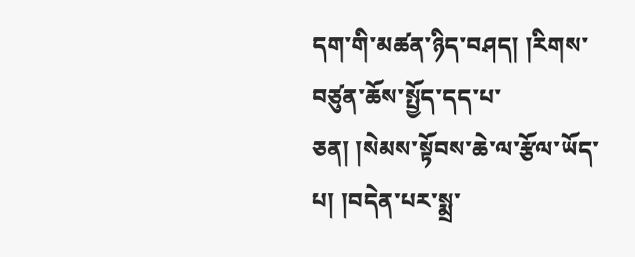དག་གི་མཚན་ཉིད་བཤད། །རིགས་བཙུན་ཆོས་སྤྱོད་དད་པ་ཅན། །སེམས་སྟོབས་ཆེ་ལ་རྩོལ་ཡོད་པ། །བདེན་པར་སྨྲ་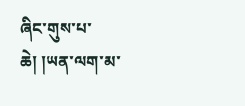ཞིང་གུས་པ་ཆེ། །ཡན་ལག་མ་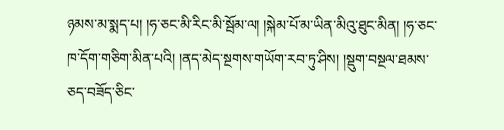ཉམས་མ་སྨད་པ། །ཧ་ཅང་མི་རིང་མི་སྦོམ་ལ། །སྐེམ་པོ་མ་ཡིན་མིའུ་ཐུང་མིན། །ཧ་ཅང་ཁ་དོག་གཅིག་མིན་པའི། །ནད་མེད་སྔགས་གཡོག་རབ་ཏུ་ཤིས། །སྡུག་བསྔལ་ཐམས་ཅད་བཟོད་ཅིང་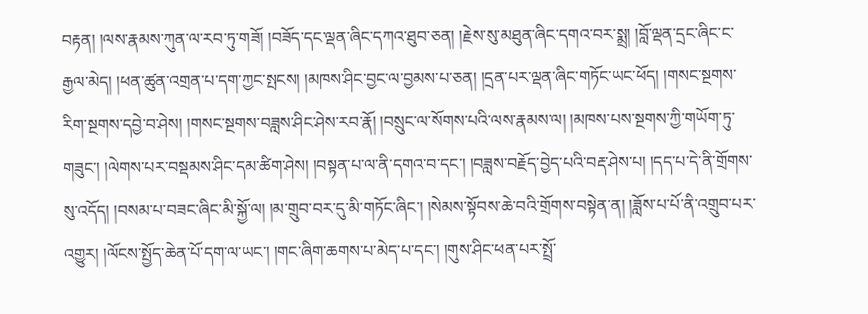བརྟན། །ལས་རྣམས་ཀུན་ལ་རབ་ཏུ་གཟོ། །བཟོད་དང་ལྡན་ཞིང་དཀའ་ཐུབ་ཅན། །རྗེས་སུ་མཐུན་ཞིང་དགའ་བར་སྨྲ། །བློ་ལྡན་དྲང་ཞིང་ང་རྒྱལ་མེད། །ཕན་ཚུན་འགྲན་པ་དག་ཀྱང་སྤངས། །མཁས་ཤིང་བྱང་ལ་བྱམས་པ་ཅན། །དྲན་པར་ལྡན་ཞིང་གཏོང་ཡང་ཕོད། །གསང་སྔགས་རིག་སྔགས་དབྱེ་བ་ཤེས། །གསང་སྔགས་བཟླས་ཤིང་ཤེས་རབ་རྣོ། །བསྲུང་ལ་སོགས་པའི་ལས་རྣམས་ལ། །མཁས་པས་སྔགས་ཀྱི་གཡོག་ཏུ་གཟུང་། །ལེགས་པར་བསྡམས་ཤིང་དམ་ཚིག་ཤེས། །བསྟན་པ་ལ་ནི་དགའ་བ་དང་། །བཟླས་བརྗོད་བྱེད་པའི་བརྡ་ཤེས་པ། །དད་པ་དེ་ནི་གྲོགས་སུ་འདོད། །བསམ་པ་བཟང་ཞིང་མི་སྐྱོ་ལ། །མ་གྲུབ་བར་དུ་མི་གཏོང་ཞིང་། །སེམས་སྟོབས་ཆེ་བའི་གྲོགས་བསྟེན་ན། །ཟློས་པ་པོ་ནི་འགྲུབ་པར་འགྱུར། །ལོངས་སྤྱོད་ཆེན་པོ་དག་ལ་ཡང་། །གང་ཞིག་ཆགས་པ་མེད་པ་དང་། །གུས་ཤིང་ཕན་པར་སྤྲོ་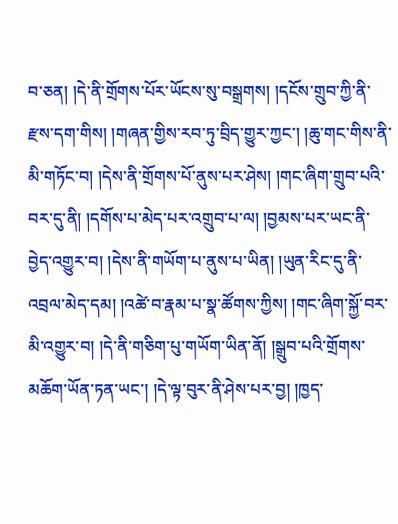བ་ཅན། །དེ་ནི་གྲོགས་པོར་ཡོངས་སུ་བསྒྲགས། །དངོས་གྲུབ་ཀྱི་ནི་རྫས་དག་གིས། །གཞན་གྱིས་རབ་ཏུ་བྲིད་གྱུར་ཀྱང་། །ཆུ་གང་གིས་ནི་མི་གཏོང་བ། །དེས་ནི་གྲོགས་པོ་ནུས་པར་ཤེས། །གང་ཞིག་གྲུབ་པའི་བར་དུ་ནི། །དགོས་པ་མེད་པར་འགྲུབ་པ་ལ། །བྱམས་པར་ཡང་ནི་བྱེད་འགྱུར་བ། །དེས་ནི་གཡོག་པ་ནུས་པ་ཡིན། །ཡུན་རིང་དུ་ནི་འབྲལ་མེད་དམ། །འཚེ་བ་རྣམ་པ་སྣ་ཚོགས་ཀྱིས། །གང་ཞིག་སྐྱོ་བར་མི་འགྱུར་བ། །དེ་ནི་གཅིག་པུ་གཡོག་ཡིན་ནོ། །སྒྲུབ་པའི་གྲོགས་མཆོག་ཡོན་ཏན་ཡང་། །དེ་ལྟ་བུར་ནི་ཤེས་པར་བྱ། །ཁྱད་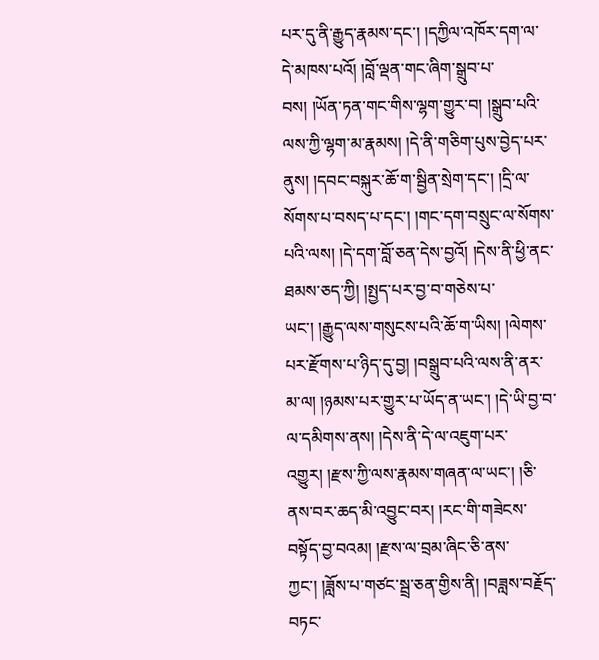པར་དུ་ནི་རྒྱུད་རྣམས་དང་། །དཀྱིལ་འཁོར་དག་ལ་དེ་མཁས་པའོ། །བློ་ལྡན་གང་ཞིག་སྒྲུབ་པ་བས། །ཡོན་ཏན་གང་གིས་ལྷག་གྱུར་བ། །སྒྲུབ་པའི་ལས་ཀྱི་ལྷག་མ་རྣམས། །དེ་ནི་གཅིག་པུས་བྱེད་པར་ནུས། །དབང་བསྐུར་ཆོ་ག་སྦྱིན་སྲེག་དང་། །དྲི་ལ་སོགས་པ་བསད་པ་དང་། །གང་དག་བསྲུང་ལ་སོགས་པའི་ལས། །དེ་དག་བློ་ཅན་དེས་བྱའོ། །དེས་ནི་ཕྱི་ནང་ཐམས་ཅད་ཀྱི། །སྤྱད་པར་བྱ་བ་གཅེས་པ་ཡང་། །རྒྱུད་ལས་གསུངས་པའི་ཆོ་ག་ཡིས། །ལེགས་པར་རྫོགས་པ་ཉིད་དུ་བྱ། །བསྒྲུབ་པའི་ལས་ནི་ནར་མ་ལ། །ཉམས་པར་གྱུར་པ་ཡོད་ན་ཡང་། །དེ་ཡི་བྱ་བ་ལ་དམིགས་ནས། །དེས་ནི་དེ་ལ་འཇུག་པར་འགྱུར། །རྫས་ཀྱི་ལས་རྣམས་གཞན་ལ་ཡང་། །ཅི་ནས་བར་ཆད་མི་འབྱུང་བར། །རང་གི་གཟེངས་བསྟོད་བྱ་བའམ། །རྫས་ལ་བྲམ་ཞིང་ཅི་ནས་ཀྱང་། །ཟློས་པ་གཙང་སྦྲ་ཅན་གྱིས་ནི། །བཟླས་བརྗོད་བཏང་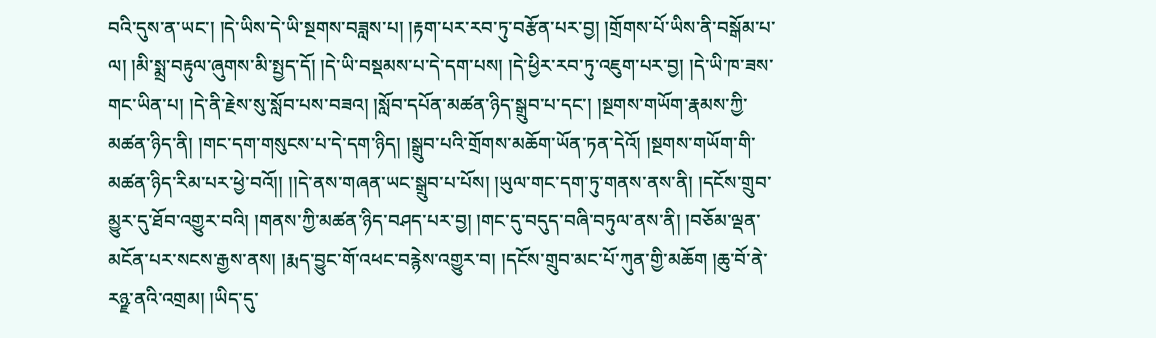བའི་དུས་ན་ཡང་། །དེ་ཡིས་དེ་ཡི་སྔགས་བཟླས་པ། །རྟག་པར་རབ་ཏུ་བརྩོན་པར་བྱ། །གྲོགས་པོ་ཡིས་ནི་བསྒོམ་པ་ལ། །མི་སྨྲ་བརྟུལ་ཞུགས་མི་སྤྱད་དོ། །དེ་ཡི་བསྡམས་པ་དེ་དག་པས། །དེ་ཕྱིར་རབ་ཏུ་འཇུག་པར་བྱ། །དེ་ཡི་ཁ་ཟས་གང་ཡིན་པ། །དེ་ནི་རྗེས་སུ་སློབ་པས་བཟའ། །སློབ་དཔོན་མཚན་ཉིད་སྒྲུབ་པ་དང་། །སྔགས་གཡོག་རྣམས་ཀྱི་མཚན་ཉིད་ནི། །གང་དག་གསུངས་པ་དེ་དག་ཉིད། །སྒྲུབ་པའི་གྲོགས་མཆོག་ཡོན་ཏན་དེའོ། །སྔགས་གཡོག་གི་མཚན་ཉིད་རིམ་པར་ཕྱེ་བའོ།། །།དེ་ནས་གཞན་ཡང་སྒྲུབ་པ་པོས། །ཡུལ་གང་དག་ཏུ་གནས་ནས་ནི། །དངོས་གྲུབ་མྱུར་དུ་ཐོབ་འགྱུར་བའི། །གནས་ཀྱི་མཚན་ཉིད་བཤད་པར་བྱ། །གང་དུ་བདུད་བཞི་བཏུལ་ནས་ནི། །བཅོམ་ལྡན་མངོན་པར་སངས་རྒྱས་ནས། །རྨད་བྱུང་གོ་འཕང་བརྙེས་འགྱུར་བ། །དངོས་གྲུབ་མང་པོ་ཀུན་གྱི་མཆོག །ཆུ་བོ་ནེ་རཉྫ་ནའི་འགྲམ། །ཡིད་དུ་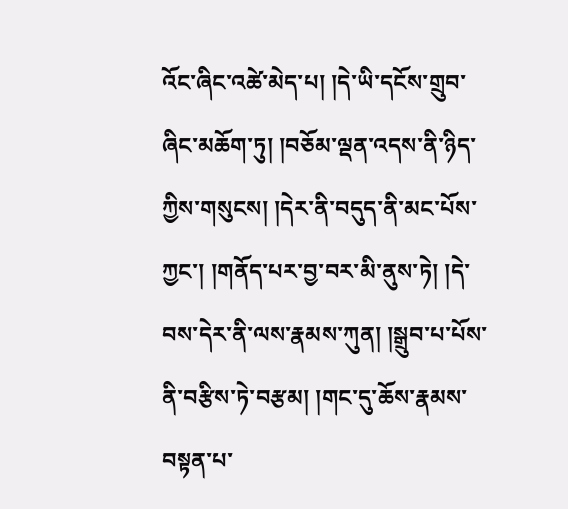འོང་ཞིང་འཚེ་མེད་པ། །དེ་ཡི་དངོས་གྲུབ་ཞིང་མཆོག་ཏུ། །བཅོམ་ལྡན་འདས་ནི་ཉིད་ཀྱིས་གསུངས། །དེར་ནི་བདུད་ནི་མང་པོས་ཀྱང་། །གནོད་པར་བྱ་བར་མི་ནུས་ཏེ། །དེ་བས་དེར་ནི་ལས་རྣམས་ཀུན། །སྒྲུབ་པ་པོས་ནི་བརྩིས་ཏེ་བརྩམ། །གང་དུ་ཆོས་རྣམས་བསྟན་པ་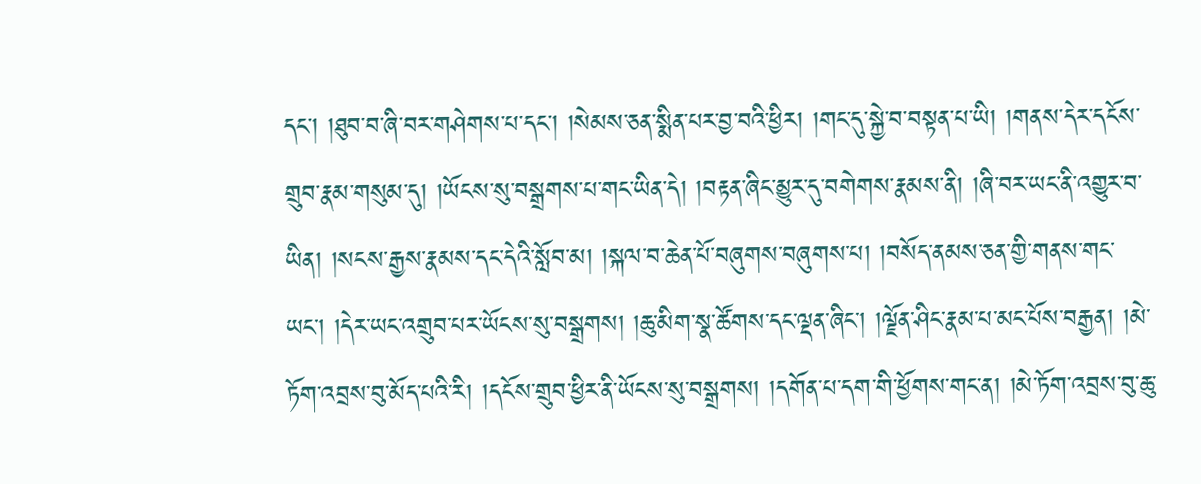དང་། །ཐུབ་བ་ཞི་བར་གཤེགས་པ་དང་། །སེམས་ཅན་སྨིན་པར་བྱ་བའི་ཕྱིར། །གང་དུ་སྐྱེ་བ་བསྟན་པ་ཡི། །གནས་དེར་དངོས་གྲུབ་རྣམ་གསུམ་དུ། །ཡོངས་སུ་བསྒྲགས་པ་གང་ཡིན་དེ། །བརྟན་ཞིང་མྱུར་དུ་བགེགས་རྣམས་ནི། །ཞི་བར་ཡང་ནི་འགྱུར་བ་ཡིན། །སངས་རྒྱས་རྣམས་དང་དེའི་སློབ་མ། །སྐལ་བ་ཆེན་པོ་བཞུགས་བཞུགས་པ། །བསོད་ནམས་ཅན་གྱི་གནས་གང་ཡང་། །དེར་ཡང་འགྲུབ་པར་ཡོངས་སུ་བསྒྲགས། །ཆུ་མིག་སྣ་ཚོགས་དང་ལྡན་ཞིང་། །ལྗོན་ཤིང་རྣམ་པ་མང་པོས་བརྒྱན། །མེ་ཏོག་འབྲས་བུ་མོད་པའི་རི། །དངོས་གྲུབ་ཕྱིར་ནི་ཡོངས་སུ་བསྒྲགས། །དགོན་པ་དག་གི་ཕྱོགས་གང་ན། །མེ་ཏོག་འབྲས་བུ་ཆུ་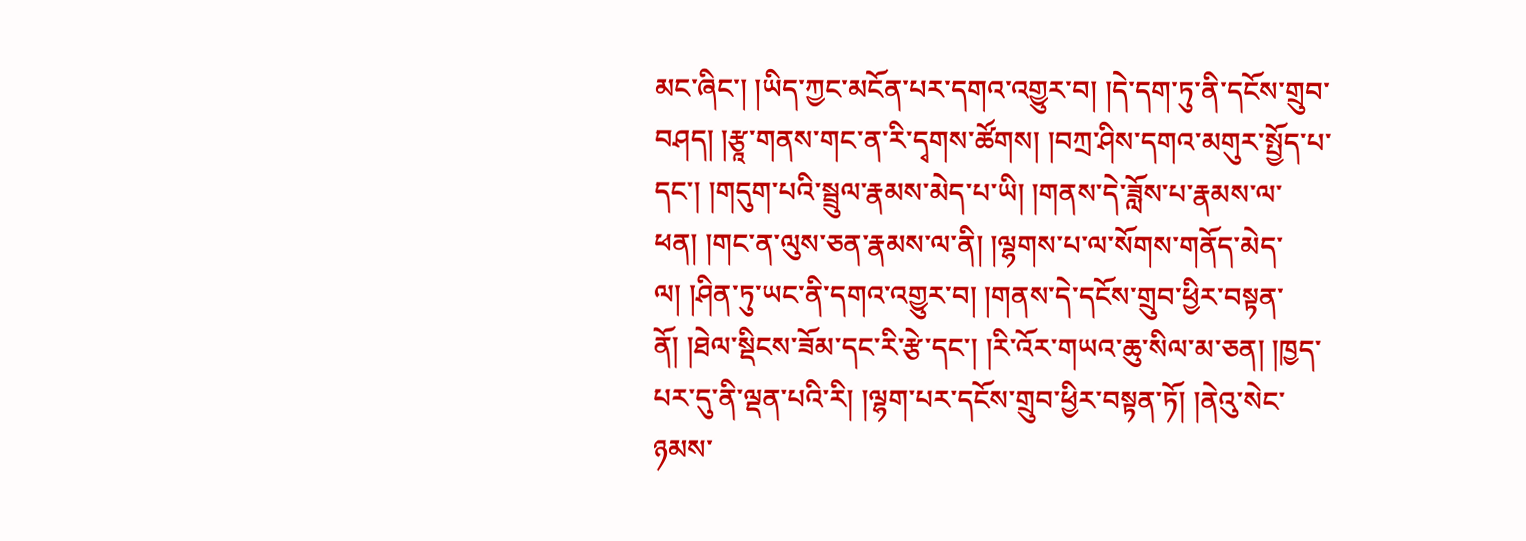མང་ཞིང་། །ཡིད་ཀྱང་མངོན་པར་དགའ་འགྱུར་བ། །དེ་དག་ཏུ་ནི་དངོས་གྲུབ་བཤད། །རྩཱ་གནས་གང་ན་རི་དྭགས་ཚོགས། །བཀྲ་ཤིས་དགའ་མགུར་སྤྱོད་པ་དང་། །གདུག་པའི་སྦྲུལ་རྣམས་མེད་པ་ཡི། །གནས་དེ་ཟློས་པ་རྣམས་ལ་ཕན། །གང་ན་ལུས་ཅན་རྣམས་ལ་ནི། །ལྷགས་པ་ལ་སོགས་གནོད་མེད་ལ། །ཤིན་ཏུ་ཡང་ནི་དགའ་འགྱུར་བ། །གནས་དེ་དངོས་གྲུབ་ཕྱིར་བསྟན་ནོ། །ཐེལ་སྡིངས་ཟོམ་དང་རི་རྩེ་དང་། །རི་འོར་གཡའ་ཆུ་སིལ་མ་ཅན། །ཁྱད་པར་དུ་ནི་ལྡན་པའི་རི། །ལྷག་པར་དངོས་གྲུབ་ཕྱིར་བསྟན་ཏོ། །ནེའུ་སེང་ཉམས་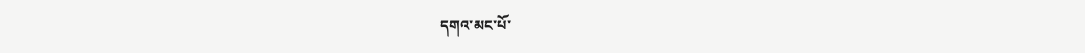དགའ་མང་པོ་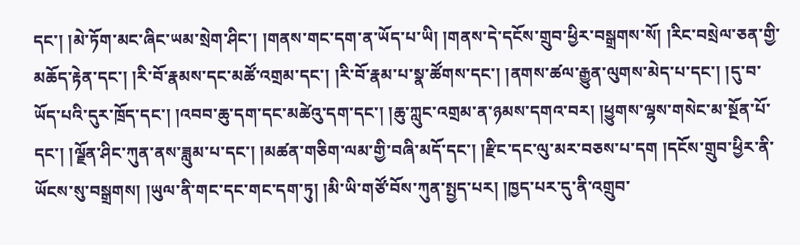དང་། །མེ་ཏོག་མང་ཞིང་ཡམ་སྲེག་ཤིང་། །གནས་གང་དག་ན་ཡོད་པ་ཡི། །གནས་དེ་དངོས་གྲུབ་ཕྱིར་བསྒྲགས་སོ། །རིང་བསྲེལ་ཅན་གྱི་མཆོད་རྟེན་དང་། །རི་བོ་རྣམས་དང་མཚོ་འགྲམ་དང་། །རི་བོ་རྣམ་པ་སྣ་ཚོགས་དང་། །ནགས་ཚལ་རྒྱུན་ལུགས་མེད་པ་དང་། །དུ་བ་ཡོད་པའི་དུར་ཁྲོད་དང་། །འབབ་ཆུ་དག་དང་མཚེའུ་དག་དང་། །ཆུ་ཀླུང་འགྲམ་ན་ཉམས་དགའ་བར། །ཕྱུགས་ལྷས་གསེང་མ་སྔོན་པོ་དང་། །ལྗོན་ཤིང་ཀུན་ནས་ཟླུམ་པ་དང་། །མཚན་གཅིག་ལམ་གྱི་བཞི་མདོ་དང་། །རྫིང་དང་ལུ་མར་བཅས་པ་དག །དངོས་གྲུབ་ཕྱིར་ནི་ཡོངས་སུ་བསྒྲགས། །ཡུལ་ནི་གང་དང་གང་དག་ཏུ། །མི་ཡི་གཙོ་བོས་ཀུན་སྤྱད་པར། །ཁྱད་པར་དུ་ནི་འགྲུབ་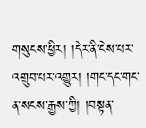གསུངས་ཕྱིར། །དེར་ནི་ངེས་པར་འགྲུབ་པར་འགྱུར། །གང་དང་གང་ན་སངས་རྒྱས་ཀྱི། །བསྟན་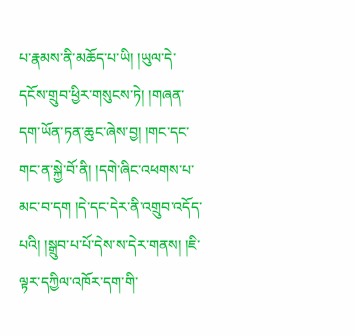པ་རྣམས་ནི་མཆོད་པ་ཡི། །ཡུལ་དེ་དངོས་གྲུབ་ཕྱིར་གསུངས་ཏེ། །གཞན་དག་ཡོན་ཏན་ཆུང་ཞེས་བྱ། །གང་དང་གང་ན་སྐྱེ་བོ་ནི། །དགེ་ཞིང་འཕགས་པ་མང་བ་དག །དེ་དང་དེར་ནི་འགྲུབ་འདོད་པའི། །སྒྲུབ་པ་པོ་དེས་ས་དེར་གནས། །ཇི་ལྟར་དཀྱིལ་འཁོར་དག་གི་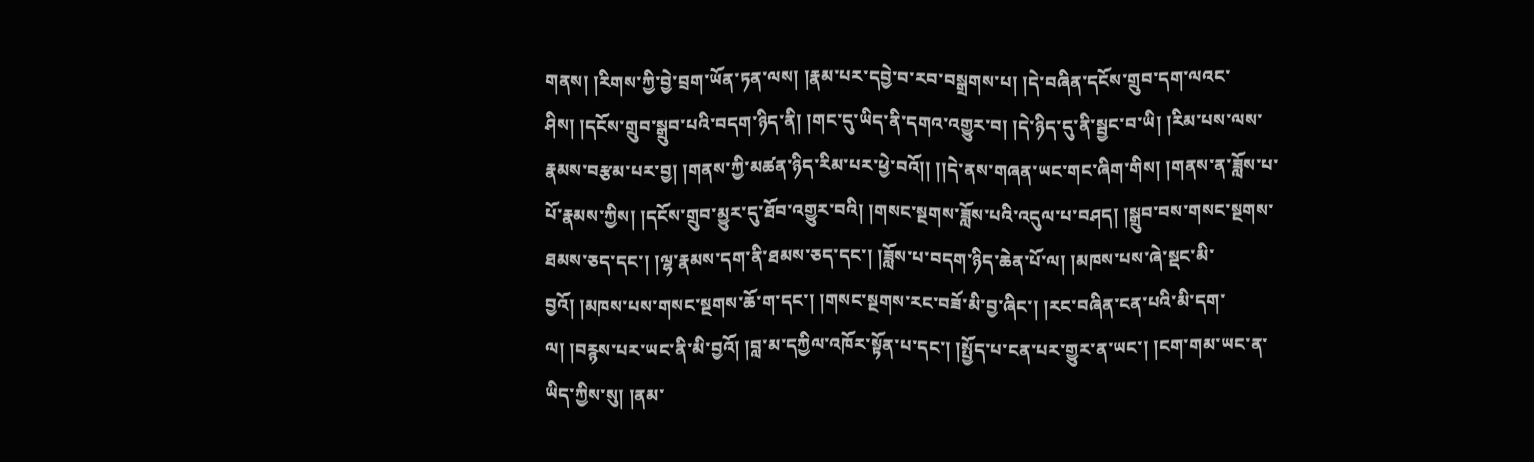གནས། །རིགས་ཀྱི་བྱེ་བྲག་ཡོན་ཏན་ལས། །རྣམ་པར་དབྱེ་བ་རབ་བསྒྲགས་པ། །དེ་བཞིན་དངོས་གྲུབ་དག་ལའང་ཤིས། །དངོས་གྲུབ་སྒྲུབ་པའི་བདག་ཉིད་ནི། །གང་དུ་ཡིད་ནི་དགའ་འགྱུར་བ། །དེ་ཉིད་དུ་ནི་སྦྱང་བ་ཡི། །རིམ་པས་ལས་རྣམས་བརྩམ་པར་བྱ། །གནས་ཀྱི་མཚན་ཉིད་རིམ་པར་ཕྱེ་བའོ།། །།དེ་ནས་གཞན་ཡང་གང་ཞིག་གིས། །གནས་ན་ཟློས་པ་པོ་རྣམས་ཀྱིས། །དངོས་གྲུབ་མྱུར་དུ་ཐོབ་འགྱུར་བའི། །གསང་སྔགས་ཟློས་པའི་འདུལ་པ་བཤད། །སྒྲུབ་བས་གསང་སྔགས་ཐམས་ཅད་དང་། །ལྷ་རྣམས་དག་ནི་ཐམས་ཅད་དང་། །ཟློས་པ་བདག་ཉིད་ཆེན་པོ་ལ། །མཁས་པས་ཞེ་སྡང་མི་བྱའོ། །མཁས་པས་གསང་སྔགས་ཆོ་ག་དང་། །གསང་སྔགས་རང་བཟོ་མི་བྱ་ཞིང་། །རང་བཞིན་ངན་པའི་མི་དག་ལ། །བརྙས་པར་ཡང་ནི་མི་བྱའོ། །བླ་མ་དཀྱིལ་འཁོར་སྟོན་པ་དང་། །སྤྱོད་པ་ངན་པར་གྱུར་ན་ཡང་། །ངག་གམ་ཡང་ན་ཡིད་ཀྱིས་སུ། །ནམ་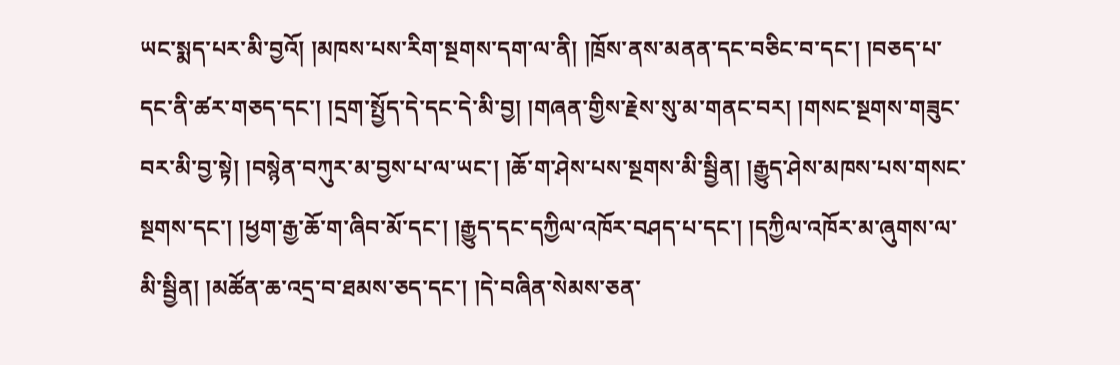ཡང་སྨད་པར་མི་བྱའོ། །མཁས་པས་རིག་སྔགས་དག་ལ་ནི། །ཁྲོས་ནས་མནན་དང་བཅིང་བ་དང་། །བཅད་པ་དང་ནི་ཚར་གཅད་དང་། །དྲག་སྤྱོད་དེ་དང་དེ་མི་བྱ། །གཞན་གྱིས་རྗེས་སུ་མ་གནང་བར། །གསང་སྔགས་གཟུང་བར་མི་བྱ་སྟེ། །བསྙེན་བཀུར་མ་བྱས་པ་ལ་ཡང་། །ཆོ་ག་ཤེས་པས་སྔགས་མི་སྦྱིན། །རྒྱུད་ཤེས་མཁས་པས་གསང་སྔགས་དང་། །ཕྱག་རྒྱ་ཆོ་ག་ཞིབ་མོ་དང་། །རྒྱུད་དང་དཀྱིལ་འཁོར་བཤད་པ་དང་། །དཀྱིལ་འཁོར་མ་ཞུགས་ལ་མི་སྦྱིན། །མཚོན་ཆ་འདྲ་བ་ཐམས་ཅད་དང་། །དེ་བཞིན་སེམས་ཅན་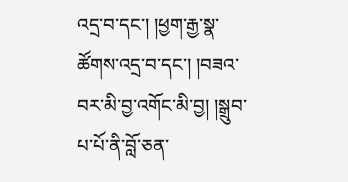འདྲ་བ་དང་། །ཕྱག་རྒྱ་སྣ་ཚོགས་འདྲ་བ་དང་། །བཟའ་བར་མི་བྱ་འགོང་མི་བྱ། །སྒྲུབ་པ་པོ་ནི་བློ་ཅན་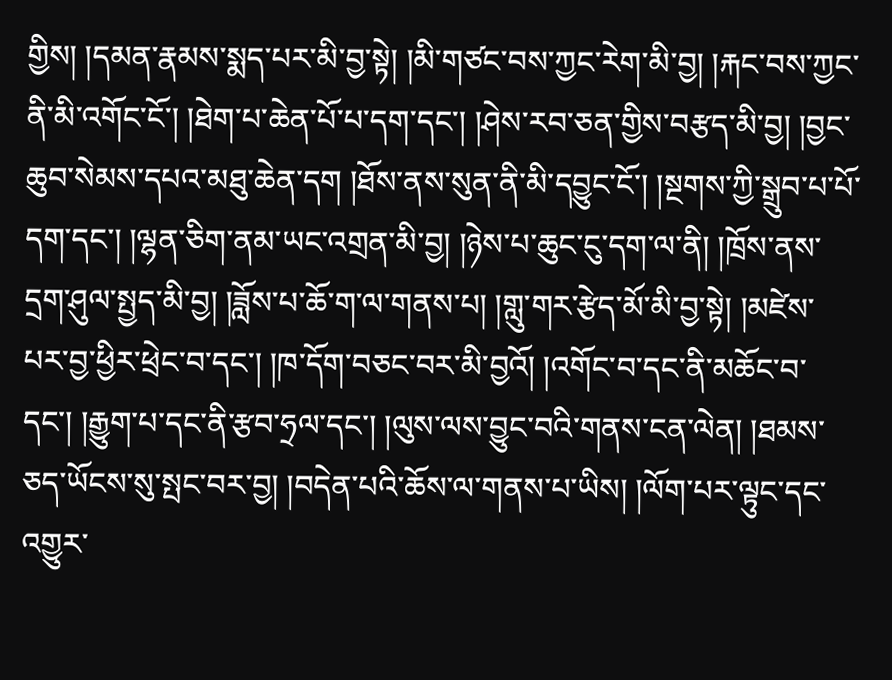གྱིས། །དམན་རྣམས་སྨད་པར་མི་བྱ་སྟེ། །མི་གཙང་བས་ཀྱང་རེག་མི་བྱ། །རྐང་བས་ཀྱང་ནི་མི་འགོང་ངོ་། །ཐེག་པ་ཆེན་པོ་པ་དག་དང་། །ཤེས་རབ་ཅན་གྱིས་བརྩད་མི་བྱ། །བྱང་ཆུབ་སེམས་དཔའ་མཐུ་ཆེན་དག །ཐོས་ནས་སུན་ནི་མི་དབྱུང་ངོ་། །སྔགས་ཀྱི་སྒྲུབ་པ་པོ་དག་དང་། །ལྷན་ཅིག་ནམ་ཡང་འགྲན་མི་བྱ། །ཉེས་པ་ཆུང་ངུ་དག་ལ་ནི། །ཁྲོས་ནས་དྲག་ཤུལ་སྤྱད་མི་བྱ། །ཟློས་པ་ཆོ་ག་ལ་གནས་པ། །གླུ་གར་རྩེད་མོ་མི་བྱ་སྟེ། །མཛེས་པར་བྱ་ཕྱིར་ཕྲེང་བ་དང་། །ཁ་དོག་བཅང་བར་མི་བྱའོ། །འགོང་བ་དང་ནི་མཆོང་བ་དང་། །རྒྱུག་པ་དང་ནི་རྩབ་ཧྲལ་དང་། །ལུས་ལས་བྱུང་བའི་གནས་ངན་ལེན། །ཐམས་ཅད་ཡོངས་སུ་སྤང་བར་བྱ། །བདེན་པའི་ཆོས་ལ་གནས་པ་ཡིས། །ལོག་པར་ལྟུང་དང་འགྱུར་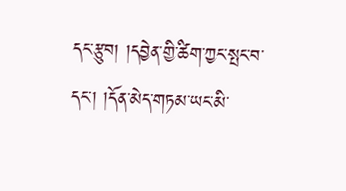དང་རྩུབ། །དབྱེན་གྱི་ཚིག་ཀྱང་སྤང་བ་དང་། །དོན་མེད་གཏམ་ཡང་མི་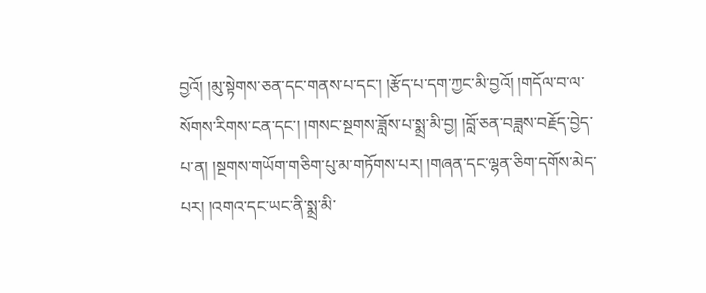བྱའོ། །མུ་སྟེགས་ཅན་དང་གནས་པ་དང་། །རྩོད་པ་དག་ཀྱང་མི་བྱའོ། །གདོལ་བ་ལ་སོགས་རིགས་ངན་དང་། །གསང་སྔགས་ཟློས་པ་སྨྲ་མི་བྱ། །བློ་ཅན་བཟླས་བརྗོད་བྱེད་པ་ན། །སྔགས་གཡོག་གཅིག་པུ་མ་གཏོགས་པར། །གཞན་དང་ལྷན་ཅིག་དགོས་མེད་པར། །འགའ་དང་ཡང་ནི་སྨྲ་མི་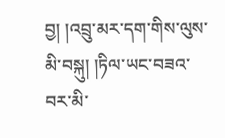བྱ། །འབྲུ་མར་དག་གིས་ལུས་མི་བསྐུ། །ཏིལ་ཡང་བཟའ་བར་མི་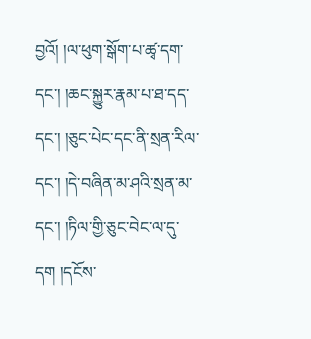བྱའོ། །ལ་ཕུག་སྒོག་པ་ཚྭ་དག་དང་། །ཆང་སྐྱུར་རྣམ་པ་ཐ་དད་དང་། །ཅུང་པེང་དང་ནི་སྲན་རིལ་དང་། །དེ་བཞིན་མ་ཤའི་སྲན་མ་དང་། །ཏིལ་གྱི་ཅུང་བེང་ལ་དུ་དག །དངོས་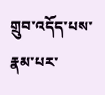གྲུབ་འདོད་པས་རྣམ་པར་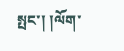སྤང་། །ལོག་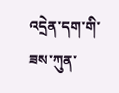འདྲེན་དག་གི་ཟས་ཀུན་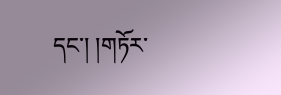དང་། །གཏོར་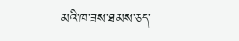མའི་ཁ་ཟས་ཐམས་ཅད་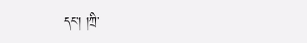དང་། །ཀྲི་